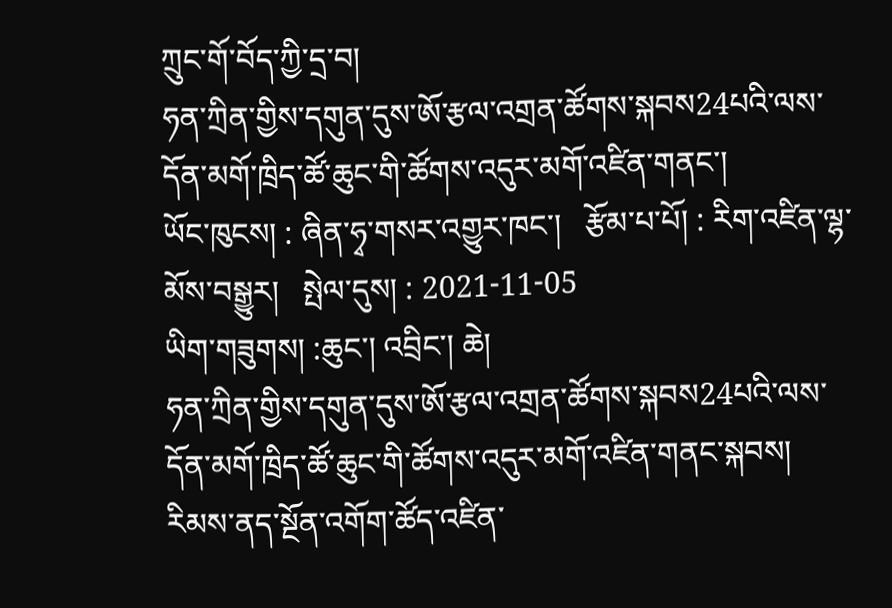ཀྲུང་གོ་བོད་ཀྱི་དྲ་བ།
ཧན་ཀྲིན་གྱིས་དགུན་དུས་ཨོ་རྩལ་འགྲན་ཚོགས་སྐབས24པའི་ལས་དོན་མགོ་ཁྲིད་ཚོ་ཆུང་གི་ཚོགས་འདུར་མགོ་འཛིན་གནང་།
ཡོང་ཁུངས། : ཞིན་ཧྭ་གསར་འགྱུར་ཁང་།   རྩོམ་པ་པོ། : རིག་འཛིན་ལྷ་མོས་བསྒྱུར།   སྤེལ་དུས། : 2021-11-05
ཡིག་གཟུགས། :ཆུང་། འབྲིང་། ཆེ།
ཧན་ཀྲིན་གྱིས་དགུན་དུས་ཨོ་རྩལ་འགྲན་ཚོགས་སྐབས24པའི་ལས་དོན་མགོ་ཁྲིད་ཚོ་ཆུང་གི་ཚོགས་འདུར་མགོ་འཛིན་གནང་སྐབས། རིམས་ནད་སྔོན་འགོག་ཚོད་འཛིན་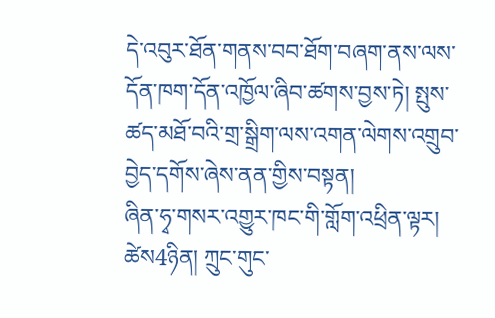དེ་འབུར་ཐོན་གནས་བབ་ཐོག་བཞག་ནས་ལས་དོན་ཁག་དོན་འཁྱོལ་ཞིབ་ཚགས་བྱས་ཏེ། སྤུས་ཚད་མཐོ་བའི་གྲ་སྒྲིག་ལས་འགན་ལེགས་འགྲུབ་བྱེད་དགོས་ཞེས་ནན་གྱིས་བསྟན།
ཞིན་ཧྭ་གསར་འགྱུར་ཁང་གི་གློག་འཕྲིན་ལྟར། ཚེས4ཉིན། ཀྲུང་གུང་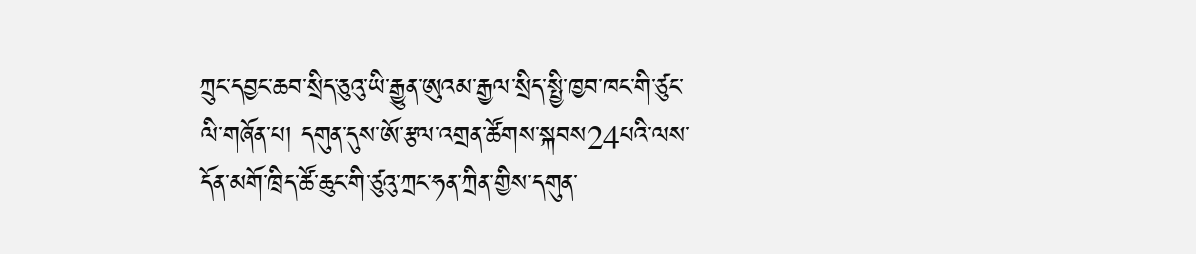ཀྲུང་དབྱང་ཆབ་སྲིད་ཅུའུ་ཡི་རྒྱུན་ཨུའམ་རྒྱལ་སྲིད་སྤྱི་ཁྱབ་ཁང་གི་ཙུང་ལི་གཞོན་པ། དགུན་དུས་ཨོ་རྩལ་འགྲན་ཚོགས་སྐབས24པའི་ལས་དོན་མགོ་ཁྲིད་ཚོ་ཆུང་གི་ཙུའུ་ཀྲང་ཧན་ཀྲིན་གྱིས་དགུན་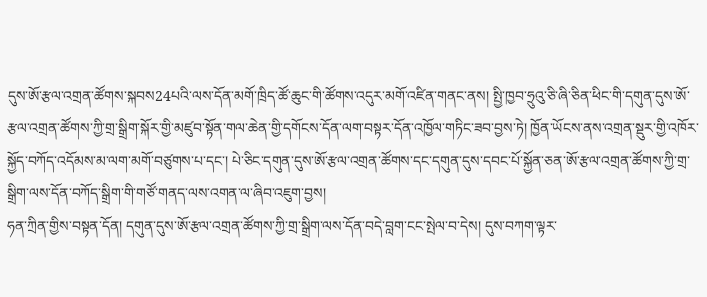དུས་ཨོ་རྩལ་འགྲན་ཚོགས་སྐབས24པའི་ལས་དོན་མགོ་ཁྲིད་ཚོ་ཆུང་གི་ཚོགས་འདུར་མགོ་འཛིན་གནང་ནས། སྤྱི་ཁྱབ་ཧྲུའུ་ཅི་ཞི་ཅིན་ཕིང་གི་དགུན་དུས་ཨོ་རྩལ་འགྲན་ཚོགས་ཀྱི་གྲ་སྒྲིག་སྐོར་གྱི་མཛུབ་སྟོན་གལ་ཆེན་གྱི་དགོངས་དོན་ལག་བསྟར་དོན་འཁྱོལ་གཏིང་ཟབ་བྱས་ཏེ། ཁྱོན་ཡོངས་ནས་འགྲན་སྡུར་གྱི་འཁོར་སྐྱོད་བཀོད་འདོམས་མ་ལག་མགོ་བཙུགས་པ་དང་། པེ་ཅིང་དགུན་དུས་ཨོ་རྩལ་འགྲན་ཚོགས་དང་དགུན་དུས་དབང་པོ་སྐྱོན་ཅན་ཨོ་རྩལ་འགྲན་ཚོགས་ཀྱི་གྲ་སྒྲིག་ལས་དོན་བཀོད་སྒྲིག་གི་གཙོ་གནད་ལས་འགན་ལ་ཞིབ་འཇུག་བྱས།
ཧན་ཀྲིན་གྱིས་བསྟན་དོན། དགུན་དུས་ཨོ་རྩལ་འགྲན་ཚོགས་ཀྱི་གྲ་སྒྲིག་ལས་དོན་བདེ་བླག་ངང་སྤེལ་བ་དེས། དུས་བཀག་ལྟར་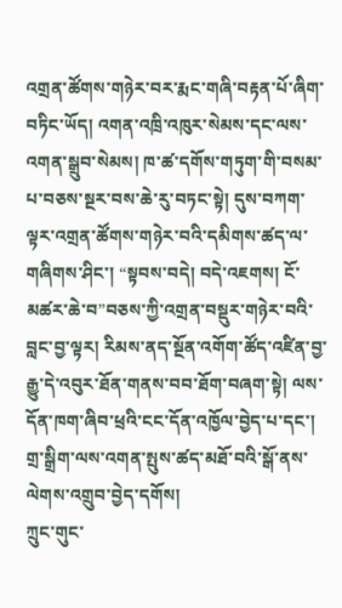འགྲན་ཚོགས་གཉེར་བར་རྨང་གཞི་བརྟན་པོ་ཞིག་བཏིང་ཡོད། འགན་འཁྲི་འཁུར་སེམས་དང་ལས་འགན་སྒྲུབ་སེམས། ཁ་ཚ་དགོས་གཏུག་གི་བསམ་པ་བཅས་སྔར་བས་ཆེ་རུ་བཏང་སྟེ། དུས་བཀག་ལྟར་འགྲན་ཚོགས་གཉེར་བའི་དམིགས་ཚད་ལ་གཞིགས་ཤིང་། “སྟབས་བདེ། བདེ་འཇགས། ངོ་མཚར་ཆེ་བ”བཅས་ཀྱི་འགྲན་བསྡུར་གཉེར་བའི་བླང་བྱ་ལྟར། རིམས་ནད་སྔོན་འགོག་ཚོད་འཛིན་བྱ་རྒྱུ་དེ་འབུར་ཐོན་གནས་བབ་ཐོག་བཞག་སྟེ། ལས་དོན་ཁག་ཞིབ་ཕྲའི་ངང་དོན་འཁྱོལ་བྱེད་པ་དང་། གྲ་སྒྲིག་ལས་འགན་སྤུས་ཚད་མཐོ་བའི་སྒོ་ནས་ལེགས་འགྲུབ་བྱེད་དགོས།
ཀྲུང་གུང་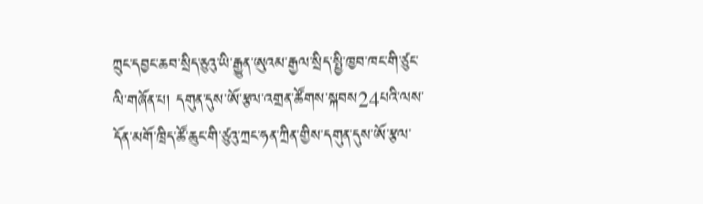ཀྲུང་དབྱང་ཆབ་སྲིད་ཅུའུ་ཡི་རྒྱུན་ཨུའམ་རྒྱལ་སྲིད་སྤྱི་ཁྱབ་ཁང་གི་ཙུང་ལི་གཞོན་པ། དགུན་དུས་ཨོ་རྩལ་འགྲན་ཚོགས་སྐབས24པའི་ལས་དོན་མགོ་ཁྲིད་ཚོ་ཆུང་གི་ཙུའུ་ཀྲང་ཧན་ཀྲིན་གྱིས་དགུན་དུས་ཨོ་རྩལ་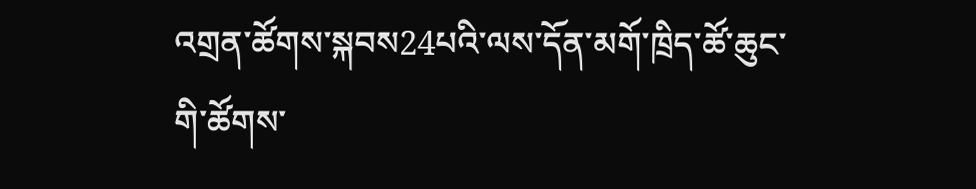འགྲན་ཚོགས་སྐབས24པའི་ལས་དོན་མགོ་ཁྲིད་ཚོ་ཆུང་གི་ཚོགས་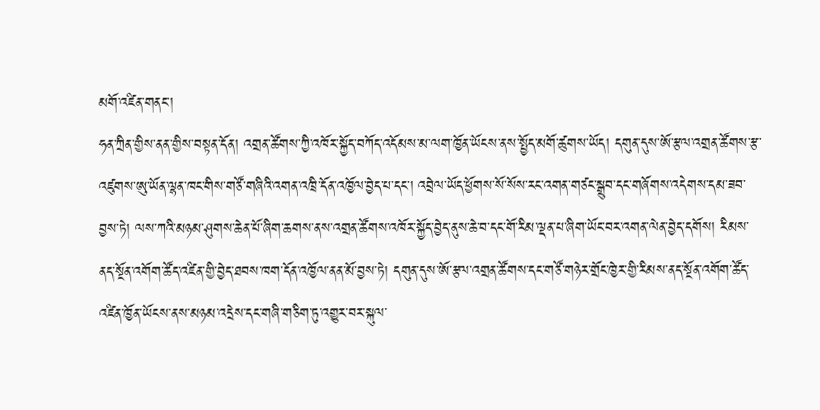མགོ་འཛིན་གནང་།
ཧན་ཀྲིན་གྱིས་ནན་གྱིས་བསྟན་དོན། འགྲན་ཚོགས་ཀྱི་འཁོར་སྐྱོད་བཀོད་འདོམས་མ་ལག་ཁྱོན་ཡོངས་ནས་སྤྱོད་མགོ་ཚུགས་ཡོད། དགུན་དུས་ཨོ་རྩལ་འགྲན་ཚོགས་རྩ་འཛུགས་ཨུ་ཡོན་ལྷན་ཁང་གིས་གཙོ་གཞིའི་འགན་འཁྲི་དོན་འཁྱོལ་བྱེད་པ་དང་། འབྲེལ་ཡོད་ཕྱོགས་སོ་སོས་རང་འགན་གཙང་སྒྲུབ་དང་གཞོགས་འདེགས་དམ་ཟབ་བྱས་ཏེ། ལས་ཀའི་མཉམ་ཤུགས་ཆེན་པོ་ཞིག་ཆགས་ནས་འགྲན་ཚོགས་འཁོར་སྐྱོད་བྱེད་ནུས་ཆེ་བ་དང་གོ་རིམ་ལྡན་པ་ཞིག་ཡོང་བར་འགན་ལེན་བྱེད་དགོས། རིམས་ནད་སྔོན་འགོག་ཚོད་འཛིན་གྱི་བྱེད་ཐབས་ཁག་དོན་འཁྱོལ་ནན་མོ་བྱས་ཏེ། དགུན་དུས་ཨོ་རྩལ་འགྲན་ཚོགས་དང་གཙོ་གཉེར་གྲོང་ཁྱེར་གྱི་རིམས་ནད་སྔོན་འགོག་ཚོད་འཛིན་ཁྱོན་ཡོངས་ནས་མཉམ་འདྲེས་དང་གཞི་གཅིག་ཏུ་འགྱུར་བར་སྐུལ་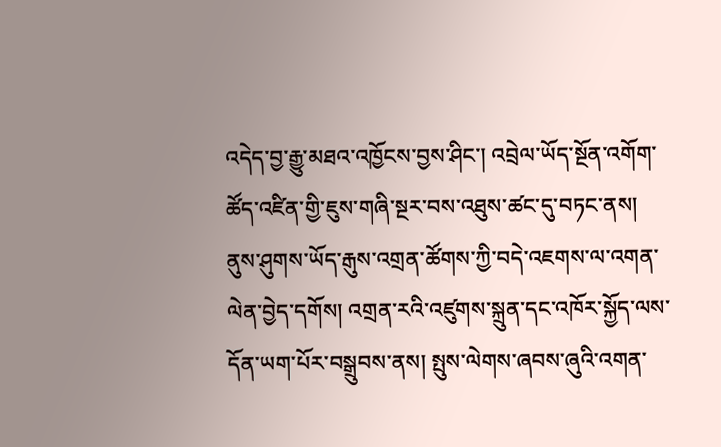འདེད་བྱ་རྒྱུ་མཐའ་འཁྱོངས་བྱས་ཤིང་། འབྲེལ་ཡོད་སྔོན་འགོག་ཚོད་འཛིན་གྱི་ཇུས་གཞི་སྔར་བས་འཐུས་ཚང་དུ་བཏང་ནས། ནུས་ཤུགས་ཡོད་རྒུས་འགྲན་ཚོགས་ཀྱི་བདེ་འཇགས་ལ་འགན་ལེན་བྱེད་དགོས། འགྲན་རའི་འཛུགས་སྐྲུན་དང་འཁོར་སྐྱོད་ལས་དོན་ཡག་པོར་བསྒྲུབས་ནས། སྤུས་ལེགས་ཞབས་ཞུའི་འགན་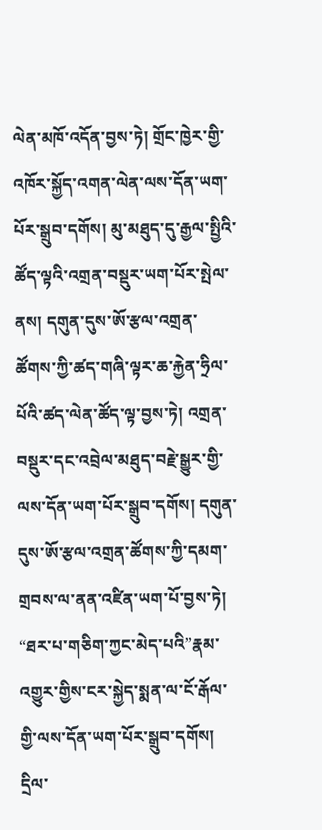ལེན་མཁོ་འདོན་བྱས་ཏེ། གྲོང་ཁྱེར་གྱི་འཁོར་སྐྱོད་འགན་ལེན་ལས་དོན་ཡག་པོར་སྒྲུབ་དགོས། མུ་མཐུད་དུ་རྒྱལ་སྤྱིའི་ཚོད་ལྟའི་འགྲན་བསྡུར་ཡག་པོར་སྤེལ་ནས། དགུན་དུས་ཨོ་རྩལ་འགྲན་ཚོགས་ཀྱི་ཚད་གཞི་ལྟར་ཆ་རྐྱེན་ཧྲིལ་པོའི་ཚད་ལེན་ཚོད་ལྟ་བྱས་ཏེ། འགྲན་བསྡུར་དང་འབྲེལ་མཐུད་བརྗེ་སྒྱུར་གྱི་ལས་དོན་ཡག་པོར་སྒྲུབ་དགོས། དགུན་དུས་ཨོ་རྩལ་འགྲན་ཚོགས་ཀྱི་དམག་གྲབས་ལ་ནན་འཛིན་ཡག་པོ་བྱས་ཏེ། “ཐར་པ་གཅིག་ཀྱང་མེད་པའི”རྣམ་འགྱུར་གྱིས་ངར་སྐྱེད་སྨན་ལ་ངོ་རྒོལ་གྱི་ལས་དོན་ཡག་པོར་སྒྲུབ་དགོས། དྲིལ་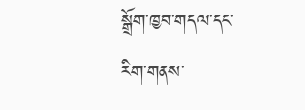སྒྲོག་ཁྱབ་གདལ་དང་རིག་གནས་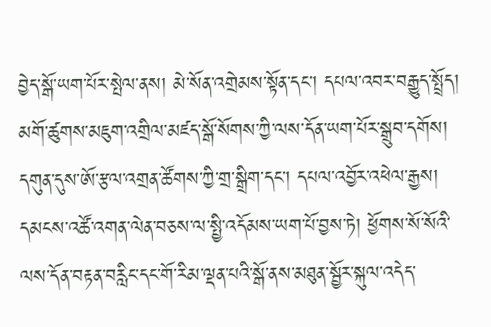བྱེད་སྒོ་ཡག་པོར་སྤེལ་ནས། མེ་སོན་འགྲེམས་སྟོན་དང་། དཔལ་འབར་བརྒྱུད་སྤྲོད། མགོ་ཚུགས་མཇུག་འགྲིལ་མཛད་སྒོ་སོགས་ཀྱི་ལས་དོན་ཡག་པོར་སྒྲུབ་དགོས། དགུན་དུས་ཨོ་རྩལ་འགྲན་ཚོགས་ཀྱི་གྲ་སྒྲིག་དང་། དཔལ་འབྱོར་འཕེལ་རྒྱས། དམངས་འཚོ་འགན་ལེན་བཅས་ལ་སྤྱི་འདོམས་ཡག་པོ་བྱས་ཏེ། ཕྱོགས་སོ་སོའི་ལས་དོན་བརྟན་བརླིང་དང་གོ་རིམ་ལྡན་པའི་སྒོ་ནས་མཐུན་སྦྱོར་སྐུལ་འདེད་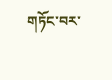གཏོང་བར་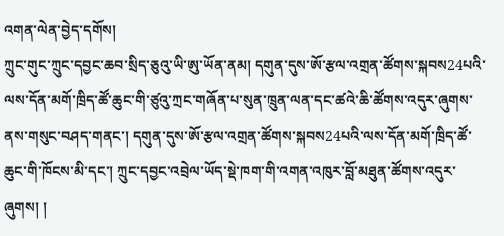འགན་ལེན་བྱེད་དགོས།
ཀྲུང་གུང་ཀྲུང་དབྱང་ཆབ་སྲིད་ཅུའུ་ཡི་ཨུ་ཡོན་ནམ། དགུན་དུས་ཨོ་རྩལ་འགྲན་ཚོགས་སྐབས24པའི་ལས་དོན་མགོ་ཁྲིད་ཚོ་ཆུང་གི་ཙུའུ་ཀྲང་གཞོན་པ་སུན་ཁྲུན་ལན་དང་ཚའེ་ཆི་ཚོགས་འདུར་ཞུགས་ནས་གསུང་བཤད་གནང་། དགུན་དུས་ཨོ་རྩལ་འགྲན་ཚོགས་སྐབས24པའི་ལས་དོན་མགོ་ཁྲིད་ཚོ་ཆུང་གི་ཁོངས་མི་དང་། ཀྲུང་དབྱང་འབྲེལ་ཡོད་སྡེ་ཁག་གི་འགན་འཁུར་བློ་མཐུན་ཚོགས་འདུར་ཞུགས། །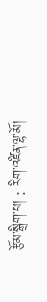རྩོམ་སྒྲིག་པ། : རིག་འཛིན་ལྷ་མོ།